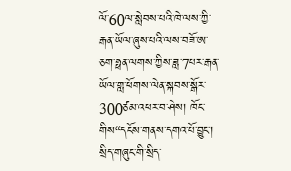ལོ་60ལ་སླེབས་པའི་ཁེ་ལས་ཀྱི་རྒན་ཡོལ་ཞུས་པའི་ལས་བཟོ་ཨ་ཅག་ཧྥན་ལགས་ཀྱིས་ཟླ་7པར་རྒན་ཡོལ་གླ་ཕོགས་ལེན་སྐབས་སྒོར་300ཙམ་འཕར་བ་ཤེས། ཁོང་གིས“དངོས་གནས་དགའ་པོ་བྱུང་། སྲིད་གཞུང་གི་སྲིད་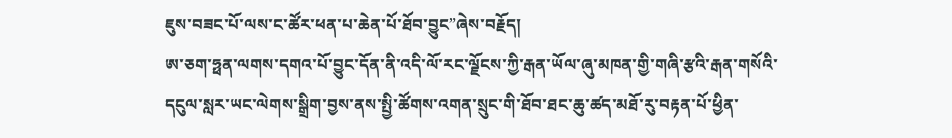ཇུས་བཟང་པོ་ལས་ང་ཚོར་ཕན་པ་ཆེན་པོ་ཐོབ་བྱུང”ཞེས་བརྗོད།
ཨ་ཅག་ཧྥན་ལགས་དགའ་པོ་བྱུང་དོན་ནི་འདི་ལོ་རང་ལྗོངས་ཀྱི་རྒན་ཡོལ་ཞུ་མཁན་གྱི་གཞི་རྩའི་རྒན་གསོའི་དངུལ་སླར་ཡང་ལེགས་སྒྲིག་བྱས་ནས་སྤྱི་ཚོགས་འགན་སྲུང་གི་ཐོབ་ཐང་ཆུ་ཚད་མཐོ་རུ་བརྟན་པོ་ཕྱིན་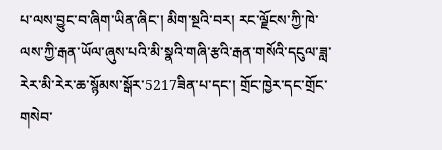པ་ལས་བྱུང་བ་ཞིག་ཡིན་ཞིང་། མིག་སྔའི་བར། རང་ལྗོངས་ཀྱི་ཁེ་ལས་ཀྱི་རྒན་ཡོལ་ཞུས་པའི་མི་སྣའི་གཞི་རྩའི་རྒན་གསོའི་དངུལ་ཟླ་རེར་མི་རེར་ཆ་སྙོམས་སྒོར་5217ཟིན་པ་དང་། གྲོང་ཁྱེར་དང་གྲོང་གསེབ་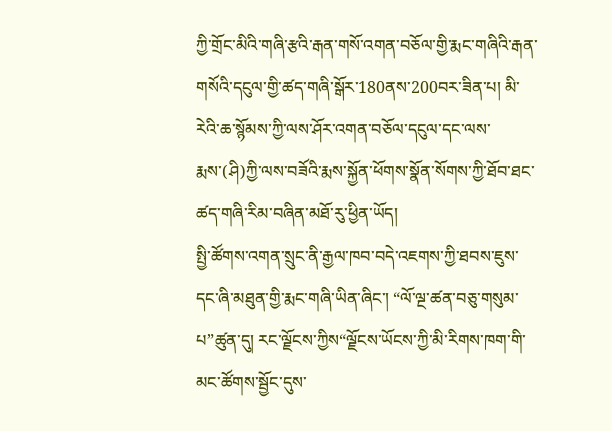ཀྱི་གྲོང་མིའི་གཞི་རྩའི་རྒན་གསོ་འགན་བཅོལ་གྱི་རྨང་གཞིའི་རྒན་གསོའི་དངུལ་གྱི་ཚད་གཞི་སྒོར་180ནས་200བར་ཟིན་པ། མི་རེའི་ཆ་སྙོམས་ཀྱི་ལས་ཤོར་འགན་བཅོལ་དངུལ་དང་ལས་རྨས་(ཤི)ཀྱི་ལས་བཟོའི་རྨས་སྐྱོན་ཕོགས་སྣོན་སོགས་ཀྱི་ཐོབ་ཐང་ཚད་གཞི་རིམ་བཞིན་མཐོ་རུ་ཕྱིན་ཡོད།
སྤྱི་ཚོགས་འགན་སྲུང་ནི་རྒྱལ་ཁབ་བདེ་འཇགས་ཀྱི་ཐབས་ཇུས་དང་ཞི་མཐུན་གྱི་རྨང་གཞི་ཡིན་ཞིང་། “ལོ་ལྔ་ཚན་བཅུ་གསུམ་པ”ཚུན་དུ། རང་ལྗོངས་ཀྱིས“ལྗོངས་ཡོངས་ཀྱི་མི་རིགས་ཁག་གི་མང་ཚོགས་སྦྱོང་དུས་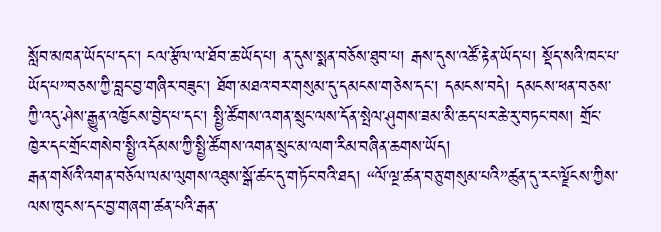སློབ་མཁན་ཡོད་པ་དང་། ངལ་རྩོལ་ལ་ཐོབ་ཆ་ཡོད་པ། ན་དུས་སྨན་བཅོས་ཐུབ་པ། རྒས་དུས་འཚོ་རྟེན་ཡོད་པ། སྡོད་སའི་ཁང་པ་ཡོད་པ”བཅས་ཀྱི་བླང་བྱ་གཞིར་བཟུང་། ཐོག་མཐའ་བར་གསུམ་དུ་དམངས་གཅེས་དང་། དམངས་བདེ། དམངས་ཕན་བཅས་ཀྱི་འདུ་ཤེས་རྒྱུན་འཁྱོངས་བྱེད་པ་དང་། སྤྱི་ཚོགས་འགན་སྲུང་ལས་དོན་སྤེལ་ཤུགས་ཟམ་མི་ཆད་པར་ཆེ་རུ་བཏང་བས། གྲོང་ཁྱེར་དང་གྲོང་གསེབ་སྤྱི་འདོམས་ཀྱི་སྤྱི་ཚོགས་འགན་སྲུང་མ་ལག་རིམ་བཞིན་ཆགས་ཡོད།
རྒན་གསོའི་འགན་བཅོལ་ལམ་ལུགས་འཐུས་སྒོ་ཚང་དུ་གཏོང་བའི་ཐད། “ལོ་ལྔ་ཚན་བཅུ་གསུམ་པའི”ཚུན་དུ་རང་ལྗོངས་ཀྱིས་ལས་ཁུངས་དང་བྱ་གཞག་ཚན་པའི་རྒན་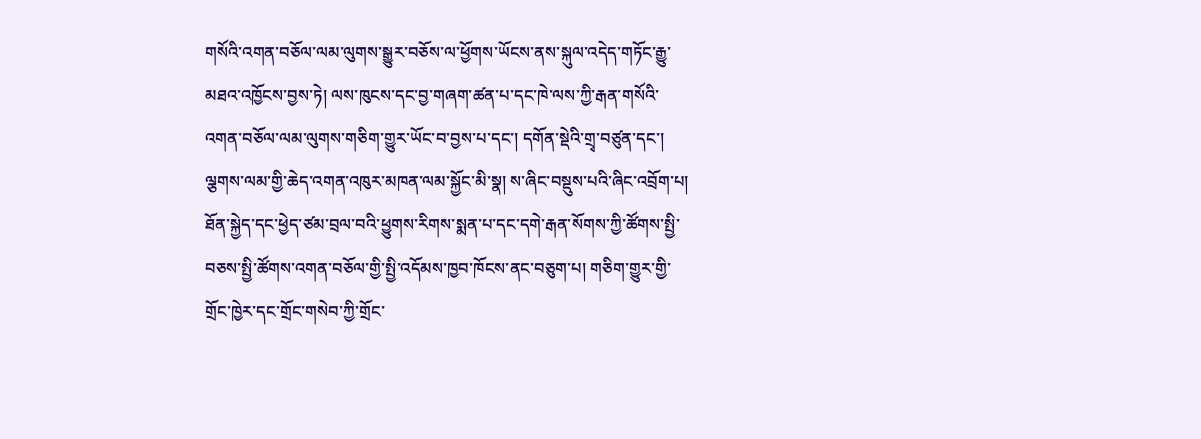གསོའི་འགན་བཅོལ་ལམ་ལུགས་སྒྱུར་བཅོས་ལ་ཕྱོགས་ཡོངས་ནས་སྐུལ་འདེད་གཏོང་རྒྱུ་མཐའ་འཁྱོངས་བྱས་ཏེ། ལས་ཁུངས་དང་བྱ་གཞག་ཚན་པ་དང་ཁེ་ལས་ཀྱི་རྒན་གསོའི་འགན་བཅོལ་ལམ་ལུགས་གཅིག་གྱུར་ཡོང་བ་བྱས་པ་དང་། དགོན་སྡེའི་གྲྭ་བཙུན་དང་། ལྕགས་ལམ་གྱི་ཆེད་འགན་འཁུར་མཁན་ལམ་སྐྱོང་མི་སྣ། ས་ཞིང་བསྡུས་པའི་ཞིང་འབྲོག་པ། ཐོན་སྐྱེད་དང་ཕྱེད་ཙམ་བྲལ་བའི་ཕྱུགས་རིགས་སྨན་པ་དང་དགེ་རྒན་སོགས་ཀྱི་ཚོགས་སྤྱི་བཅས་སྤྱི་ཚོགས་འགན་བཅོལ་གྱི་སྤྱི་འདོམས་ཁྱབ་ཁོངས་ནང་བཅུག་པ། གཅིག་གྱུར་གྱི་གྲོང་ཁྱེར་དང་གྲོང་གསེབ་ཀྱི་གྲོང་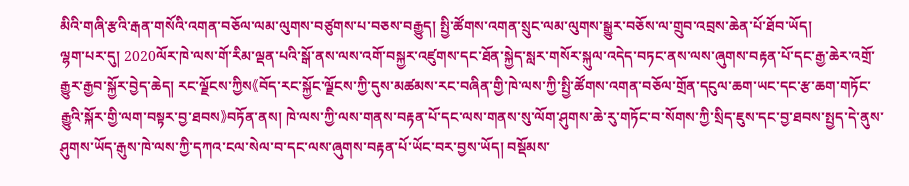མིའི་གཞི་རྩའི་རྒན་གསོའི་འགན་བཅོལ་ལམ་ལུགས་བཙུགས་པ་བཅས་བརྒྱུད། སྤྱི་ཚོགས་འགན་སྲུང་ལམ་ལུགས་སྒྱུར་བཅོས་ལ་གྲུབ་འབྲས་ཆེན་པོ་ཐོབ་ཡོད།
ལྷག་པར་དུ། 2020ལོར་ཁེ་ལས་གོ་རིམ་ལྡན་པའི་སྒོ་ནས་ལས་འགོ་བསྐྱར་འཛུགས་དང་ཐོན་སྐྱེད་སླར་གསོར་སྐུལ་འདེད་བཏང་ནས་ལས་ཞུགས་བརྟན་པོ་དང་རྒྱ་ཆེར་འགྲོ་རྒྱུར་རྒྱབ་སྐྱོར་བྱེད་ཆེད། རང་ལྗོངས་ཀྱིས《བོད་རང་སྐྱོང་ལྗོངས་ཀྱི་དུས་མཚམས་རང་བཞིན་གྱི་ཁེ་ལས་ཀྱི་སྤྱི་ཚོགས་འགན་བཅོལ་གྲོན་དངུལ་ཆག་ཡང་དང་རྩ་ཆག་གཏོང་རྒྱུའི་སྐོར་གྱི་ལག་བསྟར་བྱ་ཐབས》བཏོན་ནས། ཁེ་ལས་ཀྱི་ལས་གནས་བརྟན་པོ་དང་ལས་གནས་སུ་ལོག་ཤུགས་ཆེ་རུ་གཏོང་བ་སོགས་ཀྱི་སྲིད་ཇུས་དང་བྱ་ཐབས་སྤྱད་དེ་ནུས་ཤུགས་ཡོད་རྒུས་ཁེ་ལས་ཀྱི་དཀའ་ངལ་སེལ་བ་དང་ལས་ཞུགས་བརྟན་པོ་ཡོང་བར་བྱས་ཡོད། བསྡོམས་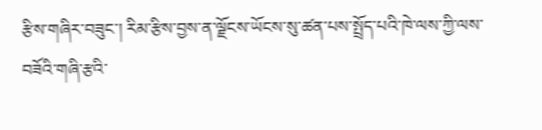རྩིས་གཞིར་བཟུང་། རིམ་རྩིས་བྱས་ན་ལྗོངས་ཡོངས་སུ་ཚན་པས་སྤྲོད་པའི་ཁེ་ལས་ཀྱི་ལས་བཟོའི་གཞི་རྩའི་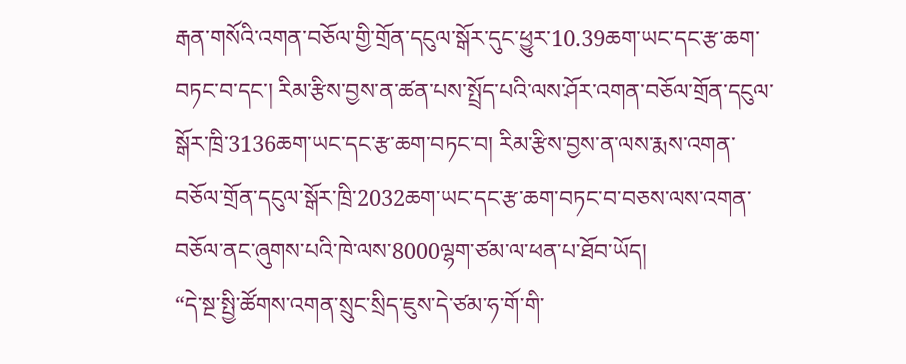རྒན་གསོའི་འགན་བཅོལ་གྱི་གྲོན་དངུལ་སྒོར་དུང་ཕྱུར་10.39ཆག་ཡང་དང་རྩ་ཆག་བཏང་བ་དང་། རིམ་རྩིས་བྱས་ན་ཚན་པས་སྤྲོད་པའི་ལས་ཤོར་འགན་བཅོལ་གྲོན་དངུལ་སྒོར་ཁྲི་3136ཆག་ཡང་དང་རྩ་ཆག་བཏང་བ། རིམ་རྩིས་བྱས་ན་ལས་རྨས་འགན་བཅོལ་གྲོན་དངུལ་སྒོར་ཁྲི་2032ཆག་ཡང་དང་རྩ་ཆག་བཏང་བ་བཅས་ལས་འགན་བཅོལ་ནང་ཞུགས་པའི་ཁེ་ལས་8000ལྷག་ཙམ་ལ་ཕན་པ་ཐོབ་ཡོད།
“དེ་སྔ་སྤྱི་ཚོགས་འགན་སྲུང་སྲིད་ཇུས་དེ་ཙམ་ཧ་གོ་གི་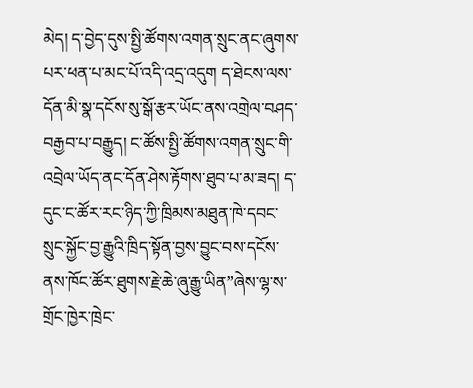མེད། ད་བྱེད་དུས་སྤྱི་ཚོགས་འགན་སྲུང་ནང་ཞུགས་པར་ཕན་པ་མང་པོ་འདི་འདྲ་འདུག ད་ཐེངས་ལས་དོན་མི་སྣ་དངོས་སུ་སྒོ་རྩར་ཡོང་ནས་འགྲེལ་བཤད་བརྒྱབ་པ་བརྒྱུད། ང་ཚོས་སྤྱི་ཚོགས་འགན་སྲུང་གི་འབྲེལ་ཡོད་ནང་དོན་ཤེས་རྟོགས་ཐུབ་པ་མ་ཟད། ད་དུང་ང་ཚོར་རང་ཉིད་ཀྱི་ཁྲིམས་མཐུན་ཁེ་དབང་སྲུང་སྐྱོང་བྱ་རྒྱུའི་ཁྲིད་སྟོན་བྱས་བྱུང་བས་དངོས་ནས་ཁོང་ཚོར་ཐུགས་རྗེ་ཆེ་ཞུ་རྒྱུ་ཡིན”ཞེས་ལྷ་ས་གྲོང་ཁྱེར་ཁྲེང་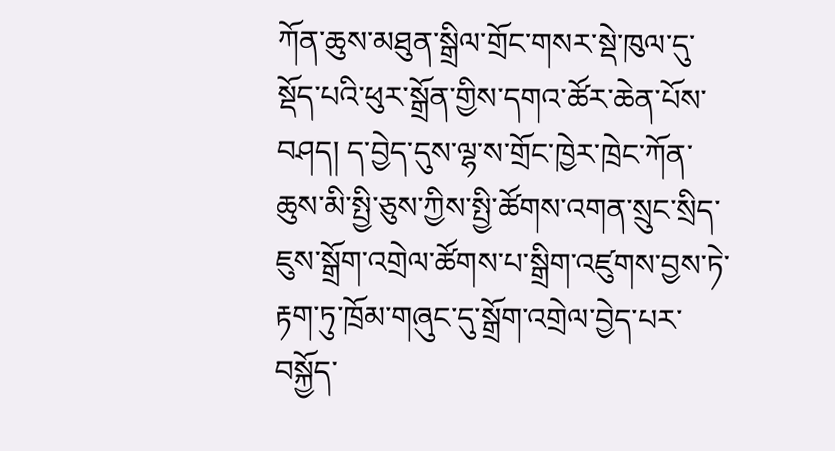ཀོན་ཆུས་མཐུན་སྒྲིལ་གྲོང་གསར་སྡེ་ཁུལ་དུ་སྡོད་པའི་ཕུར་སྒྲོན་གྱིས་དགའ་ཚོར་ཆེན་པོས་བཤད། ད་བྱེད་དུས་ལྷ་ས་གྲོང་ཁྱེར་ཁྲེང་ཀོན་ཆུས་མི་སྤྱི་ཅུས་ཀྱིས་སྤྱི་ཚོགས་འགན་སྲུང་སྲིད་ཇུས་སྒྲོག་འགྲེལ་ཚོགས་པ་སྒྲིག་འཛུགས་བྱས་ཏེ་རྟག་ཏུ་ཁྲོམ་གཞུང་དུ་སྒྲོག་འགྲེལ་བྱེད་པར་བསྐྱོད་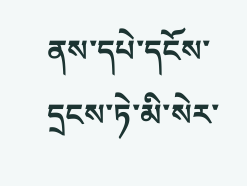ནས་དཔེ་དངོས་དྲངས་ཏེ་མི་སེར་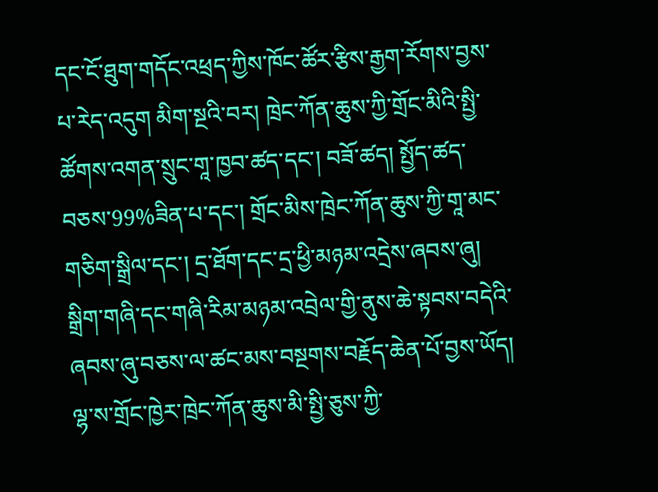དང་ངོ་ཐུག་གདོང་འཕྲད་ཀྱིས་ཁོང་ཚོར་རྩིས་རྒྱག་རོགས་བྱས་པ་རེད་འདུག མིག་སྔའི་བར། ཁྲེང་ཀོན་ཆུས་ཀྱི་གྲོང་མིའི་སྤྱི་ཚོགས་འགན་སྲུང་གཱ་ཁྱབ་ཚད་དང་། བཟོ་ཚད། སྤྱོད་ཚད་བཅས་99%ཟིན་པ་དང་། གྲོང་མིས་ཁྲེང་ཀོན་ཆུས་ཀྱི་གཱ་མང་གཅིག་སྒྲིལ་དང་། དྲ་ཐོག་དང་དྲ་ཕྱི་མཉམ་འདྲེས་ཞབས་ཞུ། སྒྲིག་གཞི་དང་གཞི་རིམ་མཉམ་འབྲེལ་གྱི་ནུས་ཆེ་སྟབས་བདེའི་ཞབས་ཞུ་བཅས་ལ་ཚང་མས་བསྔགས་བརྗོད་ཆེན་པོ་བྱས་ཡོད།
ལྷ་ས་གྲོང་ཁྱེར་ཁྲེང་ཀོན་ཆུས་མི་སྤྱི་ཅུས་ཀྱི་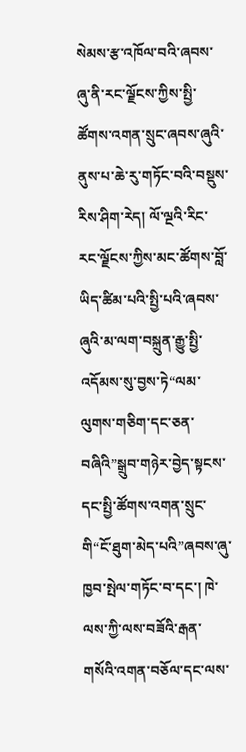སེམས་རྩ་འཁོལ་བའི་ཞབས་ཞུ་ནི་རང་ལྗོངས་ཀྱིས་སྤྱི་ཚོགས་འགན་སྲུང་ཞབས་ཞུའི་ནུས་པ་ཆེ་རུ་གཏོང་བའི་བསྡུས་རིས་ཤིག་རེད། ལོ་ལྔའི་རིང་རང་ལྗོངས་ཀྱིས་མང་ཚོགས་བློ་ཡིད་ཚིམ་པའི་སྤྱི་པའི་ཞབས་ཞུའི་མ་ལག་བསྐྲུན་རྒྱུ་སྤྱི་འདོམས་སུ་བྱས་ཏེ“ལམ་ལུགས་གཅིག་དང་ཅན་བཞིའི”སྒྲུབ་གཉེར་བྱེད་སྟངས་དང་སྤྱི་ཚོགས་འགན་སྲུང་གི“ངོ་ཐུག་མེད་པའི”ཞབས་ཞུ་ཁྱབ་སྤེལ་གཏོང་བ་དང་། ཁེ་ལས་ཀྱི་ལས་བཟོའི་རྒན་གསོའི་འགན་བཅོལ་དང་ལས་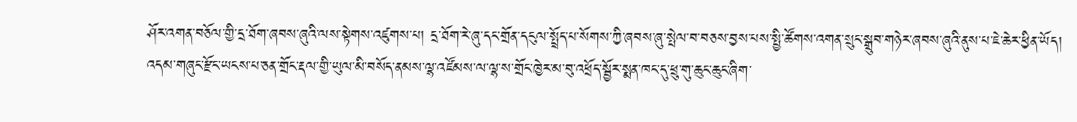ཤོར་འགན་བཅོལ་གྱི་དྲ་ཐོག་ཞབས་ཞུའི་ལས་སྟེགས་འཛུགས་པ། དྲ་ཐོག་རེ་ཞུ་དང་གྲོན་དངུལ་སྤྲོད་པ་སོགས་ཀྱི་ཞབས་ཞུ་སྤེལ་བ་བཅས་བྱས་པས་སྤྱི་ཚོགས་འགན་སྲུང་སྒྲུབ་གཉེར་ཞབས་ཞུའི་ནུས་པ་ཇེ་ཆེར་ཕྱིན་ཡོད།
འདམ་གཞུང་རྫོང་ཡངས་པ་ཅན་གྲོང་རྡལ་གྱི་ཡུལ་མི་བསོད་ནམས་ལྷ་འཛོམས་ལ་ལྷ་ས་གྲོང་ཁྱེར་མ་བུ་འཕྲོད་སྦྱོར་སྨན་ཁང་དུ་ཕྲུ་གུ་ཆུང་ཆུང་ཞིག་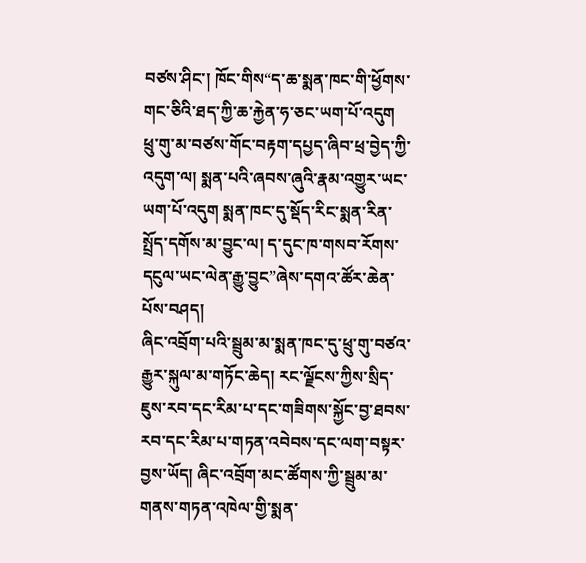བཙས་ཤིང་། ཁོང་གིས“ད་ཆ་སྨན་ཁང་གི་ཕྱོགས་གང་ཅིའི་ཐད་ཀྱི་ཆ་རྐྱེན་ཧ་ཅང་ཡག་པོ་འདུག ཕྲུ་གུ་མ་བཙས་གོང་བརྟག་དཔྱད་ཞིབ་ཕྲ་བྱེད་ཀྱི་འདུག་ལ། སྨན་པའི་ཞབས་ཞུའི་རྣམ་འགྱུར་ཡང་ཡག་པོ་འདུག སྨན་ཁང་དུ་སྡོད་རིང་སྨན་རིན་སྤྲོད་དགོས་མ་བྱུང་ལ། ད་དུང་ཁ་གསབ་རོགས་དངུལ་ཡང་ལེན་རྒྱུ་བྱུང”ཞེས་དགའ་ཚོར་ཆེན་པོས་བཤད།
ཞིང་འབྲོག་པའི་སྦྲུམ་མ་སྨན་ཁང་དུ་ཕྲུ་གུ་བཙའ་རྒྱུར་སྐུལ་མ་གཏོང་ཆེད། རང་ལྗོངས་ཀྱིས་སྲིད་ཇུས་རབ་དང་རིམ་པ་དང་གཟིགས་སྐྱོང་བྱ་ཐབས་རབ་དང་རིམ་པ་གཏན་འབེབས་དང་ལག་བསྟར་བྱས་ཡོད། ཞིང་འབྲོག་མང་ཚོགས་ཀྱི་སྦྲུམ་མ་གནས་གཏན་འཁེལ་གྱི་སྨན་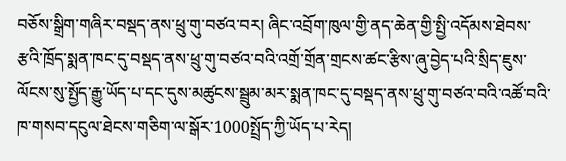བཅོས་སྒྲིག་གཞིར་བསྡད་ནས་ཕྲུ་གུ་བཙའ་བར། ཞིང་འབྲོག་ཁུལ་གྱི་ནད་ཆེན་གྱི་སྤྱི་འདོམས་ཐེབས་རྩའི་ཁྲོད་སྨན་ཁང་དུ་བསྡད་ནས་ཕྲུ་གུ་བཙའ་བའི་འགྲོ་གྲོན་གྲངས་ཚང་རྩིས་ཞུ་བྱེད་པའི་སྲིད་ཇུས་ལོངས་སུ་སྤྱོད་རྒྱུ་ཡོད་པ་དང་དུས་མཚུངས་སྦྲུམ་མར་སྨན་ཁང་དུ་བསྡད་ནས་ཕྲུ་གུ་བཙའ་བའི་འཚོ་བའི་ཁ་གསབ་དངུལ་ཐེངས་གཅིག་ལ་སྒོར་1000སྤྲོད་ཀྱི་ཡོད་པ་རེད།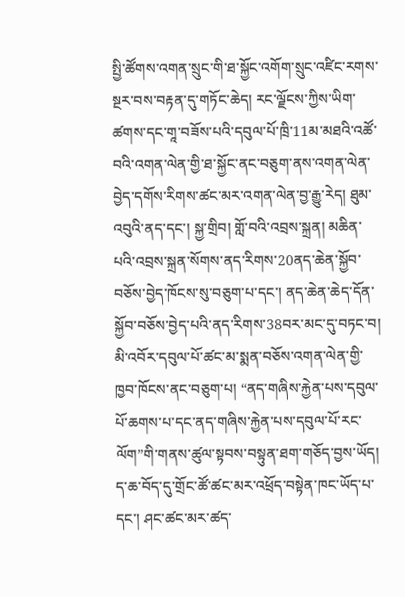སྤྱི་ཚོགས་འགན་སྲུང་གི་ཐ་སྐྱོང་འགོག་སྲུང་འཛིང་རགས་སྔར་བས་བརྟན་དུ་གཏོང་ཆེད། རང་ལྗོངས་ཀྱིས་ཡིག་ཚགས་དང་གཱ་བཟོས་པའི་དབུལ་པོ་ཁྲི་11མ་མཐའི་འཚོ་བའི་འགན་ལེན་གྱི་ཐ་སྐྱོང་ནང་བཅུག་ནས་འགན་ལེན་བྱེད་དགོས་རིགས་ཚང་མར་འགན་ལེན་བྱ་རྒྱུ་རེད། ཐུམ་འབུའི་ནད་དང་། སྐྱ་གྲིབ། གློ་བའི་འབྲས་སྐྲན། མཆིན་པའི་འབྲས་སྐྲན་སོགས་ནད་རིགས་20ནད་ཆེན་སྐྱོབ་བཅོས་བྱེད་ཁོངས་སུ་བཅུག་པ་དང་། ནད་ཆེན་ཆེད་དོན་སྐྱོབ་བཅོས་བྱེད་པའི་ནད་རིགས་38བར་མང་དུ་བཏང་བ། མི་འབོར་དབུལ་པོ་ཚང་མ་སྨན་བཅོས་འགན་ལེན་གྱི་ཁྱབ་ཁོངས་ནང་བཅུག་པ། “ནད་གཞིས་རྐྱེན་པས་དབུལ་པོ་ཆགས་པ་དང་ནད་གཞིས་རྐྱེན་པས་དབུལ་པོ་རང་ལོག”གི་གནས་ཚུལ་སྟབས་བསྟུན་ཐག་གཅོད་བྱས་ཡོད། ད་ཆ་བོད་དུ་གྲོང་ཚོ་ཚང་མར་འཕྲོད་བསྟེན་ཁང་ཡོད་པ་དང་། ཤང་ཚང་མར་ཚད་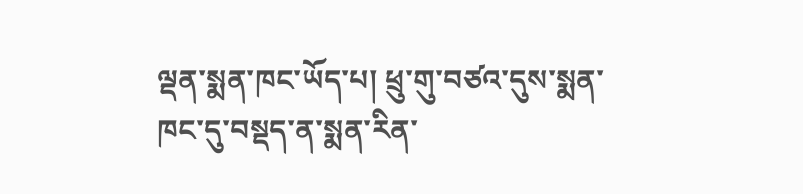ལྡན་སྨན་ཁང་ཡོད་པ། ཕྲུ་གུ་བཙའ་དུས་སྨན་ཁང་དུ་བསྡད་ན་སྨན་རིན་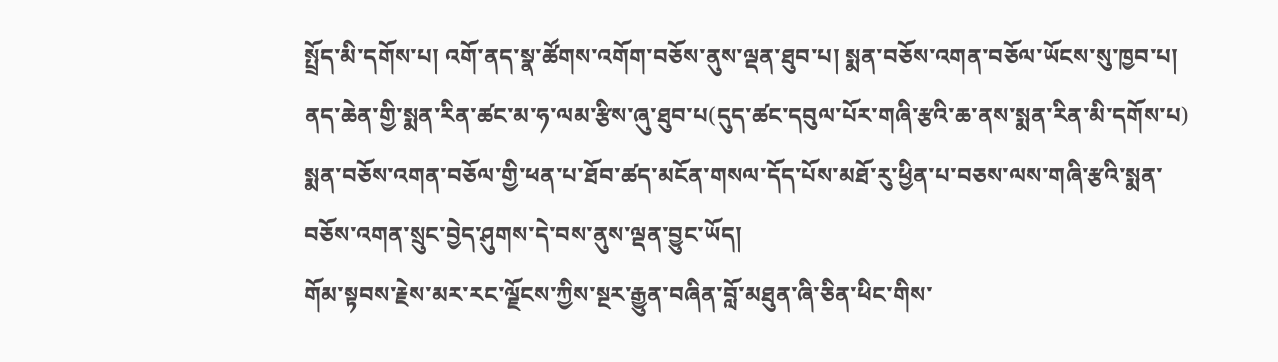སྤྲོད་མི་དགོས་པ། འགོ་ནད་སྣ་ཚོགས་འགོག་བཅོས་ནུས་ལྡན་ཐུབ་པ། སྨན་བཅོས་འགན་བཅོལ་ཡོངས་སུ་ཁྱབ་པ། ནད་ཆེན་གྱི་སྨན་རིན་ཚང་མ་ཧ་ལམ་རྩིས་ཞུ་ཐུབ་པ(དུད་ཚང་དབུལ་པོར་གཞི་རྩའི་ཆ་ནས་སྨན་རིན་མི་དགོས་པ) སྨན་བཅོས་འགན་བཅོལ་གྱི་ཕན་པ་ཐོབ་ཚད་མངོན་གསལ་དོད་པོས་མཐོ་རུ་ཕྱིན་པ་བཅས་ལས་གཞི་རྩའི་སྨན་བཅོས་འགན་སྲུང་བྱེད་ཤུགས་དེ་བས་ནུས་ལྡན་བྱུང་ཡོད།
གོམ་སྟབས་རྗེས་མར་རང་ལྗོངས་ཀྱིས་སྔར་རྒྱུན་བཞིན་བློ་མཐུན་ཞི་ཅིན་ཕིང་གིས་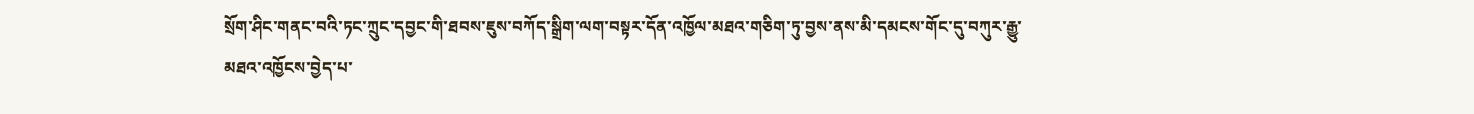སྲོག་ཤིང་གནང་བའི་ཏང་ཀྲུང་དབྱང་གི་ཐབས་ཇུས་བཀོད་སྒྲིག་ལག་བསྟར་དོན་འཁྱོལ་མཐའ་གཅིག་ཏུ་བྱས་ནས་མི་དམངས་གོང་དུ་བཀུར་རྒྱུ་མཐའ་འཁྱོངས་བྱེད་པ་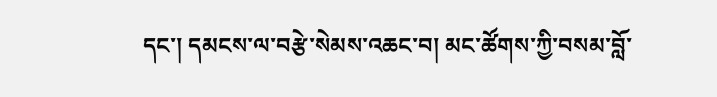དང་། དམངས་ལ་བརྩེ་སེམས་འཆང་བ། མང་ཚོགས་ཀྱི་བསམ་བློ་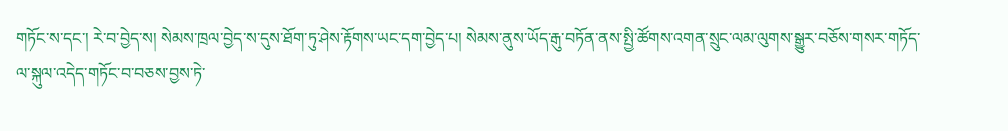གཏོང་ས་དང་། རེ་བ་བྱེད་ས། སེམས་ཁྲལ་བྱེད་ས་དུས་ཐོག་ཏུ་ཤེས་རྟོགས་ཡང་དག་བྱེད་པ། སེམས་ནུས་ཡོད་རྒུ་བཏོན་ནས་སྤྱི་ཚོགས་འགན་སྲུང་ལམ་ལུགས་སྒྱུར་བཅོས་གསར་གཏོད་ལ་སྐུལ་འདེད་གཏོང་བ་བཅས་བྱས་ཏེ་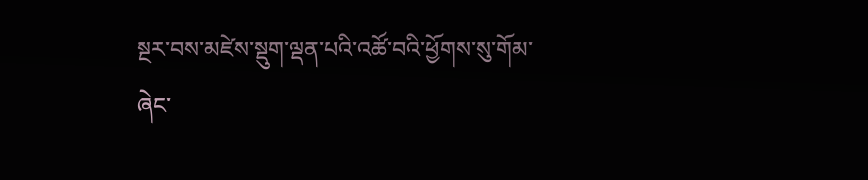སྔར་བས་མཛེས་སྡུག་ལྡན་པའི་འཚོ་བའི་ཕྱོགས་སུ་གོམ་ཞེང་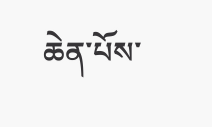ཆེན་པོས་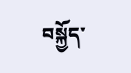བསྐྱོད་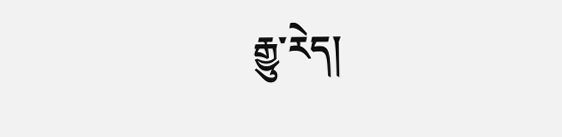རྒྱུ་རེད།